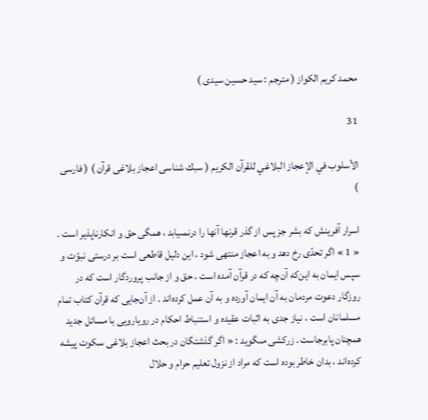محمد كريم الكواز ( مترجم : سيد حسين سيدى )

31

الأسلوب في الإعجاز البلاغي للقرآن الكريم ( سبك شناسى اعجاز بلاغى قرآن ) ( فارسى )

اسرار آفرينش كه بشر جز پس از گذر قرنها آنها را درنمىيابد ، همگى حق و انكارناپذير است . « 1 » اگر تحدّى رخ دهد و به اعجاز منتهى شود ، اين دليل قاطعى است بر درستى نبوّت و سپس ايمان به اين‌كه آن‌چه كه در قرآن آمده است ، حق و از جانب پروردگار است كه در روزگار دعوت مردمان به آن ايمان آورده و به آن عمل كرده‌اند . از آن‌جايى كه قرآن كتاب تمام مسلمانان است ، نياز جدى به اثبات عقيده و استنباط احكام در رويارويى با مسائل جديد همچنان پابرجاست . زركشى مىگويد : « اگر گذشتگان در بحث اعجاز بلاغى سكوت پيشه كرده‌اند ، بدان خاطر بوده است كه مراد از نزول تعليم حرام و حلال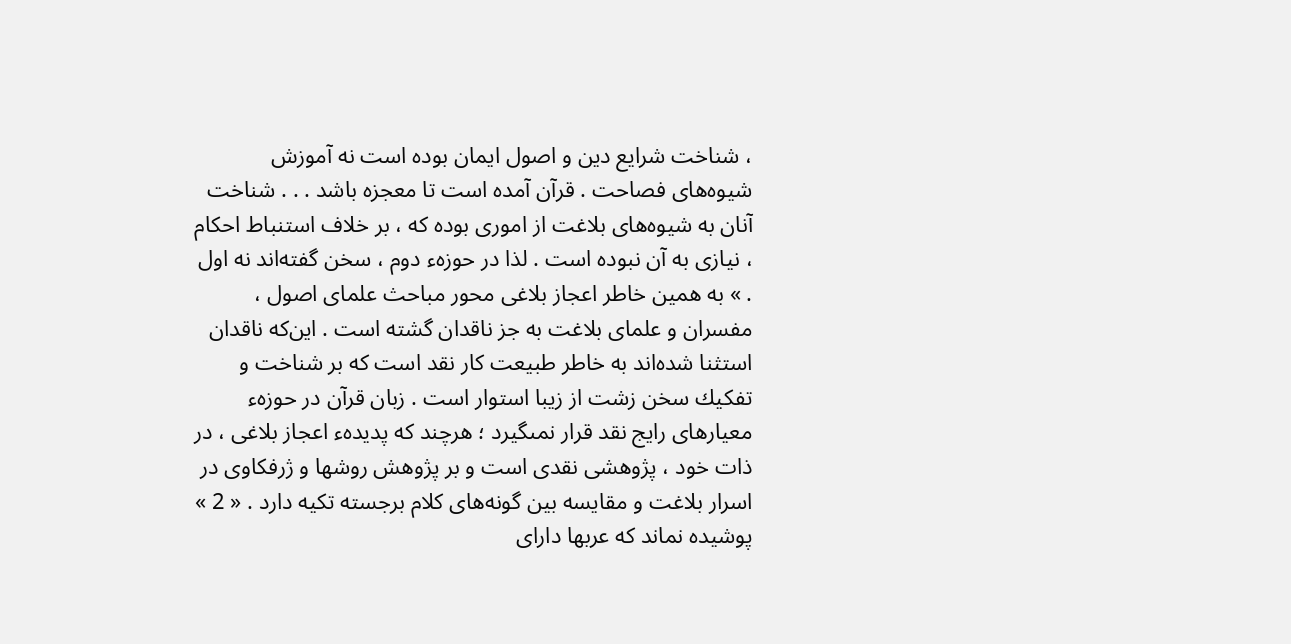، شناخت شرايع دين و اصول ايمان بوده است نه آموزش شيوه‌هاى فصاحت . قرآن آمده است تا معجزه باشد . . . شناخت آنان به شيوه‌هاى بلاغت از امورى بوده كه ، بر خلاف استنباط احكام ، نيازى به آن نبوده است . لذا در حوزهء دوم ، سخن گفته‌اند نه اول . » به همين خاطر اعجاز بلاغى محور مباحث علماى اصول ، مفسران و علماى بلاغت به جز ناقدان گشته است . اين‌كه ناقدان استثنا شده‌اند به خاطر طبيعت كار نقد است كه بر شناخت و تفكيك سخن زشت از زيبا استوار است . زبان قرآن در حوزهء معيارهاى رايج نقد قرار نمىگيرد ؛ هرچند كه پديدهء اعجاز بلاغى ، در ذات خود ، پژوهشى نقدى است و بر پژوهش روشها و ژرفكاوى در اسرار بلاغت و مقايسه بين گونه‌هاى كلام برجسته تكيه دارد . « 2 » پوشيده نماند كه عربها داراى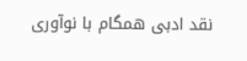نقد ادبى همگام با نوآورى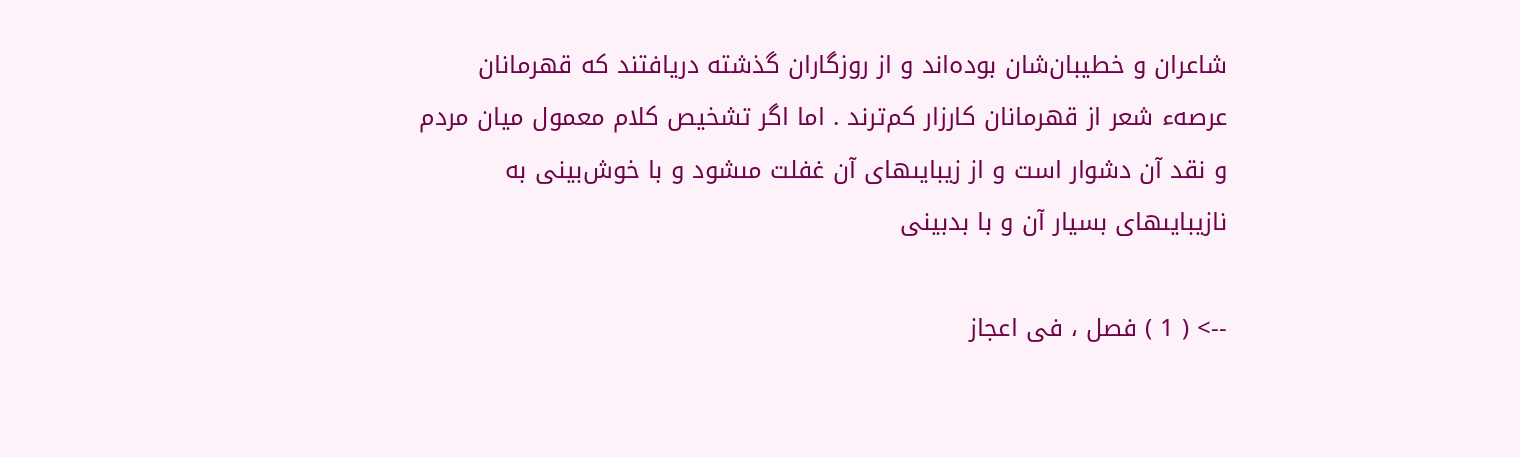شاعران و خطيبان‌شان بوده‌اند و از روزگاران گذشته دريافتند كه قهرمانان عرصهء شعر از قهرمانان كارزار كم‌ترند . اما اگر تشخيص كلام معمول ميان مردم و نقد آن دشوار است و از زيبايىهاى آن غفلت مىشود و با خوش‌بينى به نازيبايىهاى بسيار آن و با بدبينى

--> ( 1 ) فصل ، فى اعجاز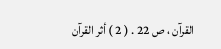القرآن ، ص 22 . ( 2 ) أثر القرآن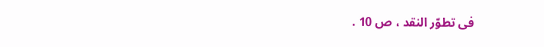فى تطوّر النقد ، ص 10 .